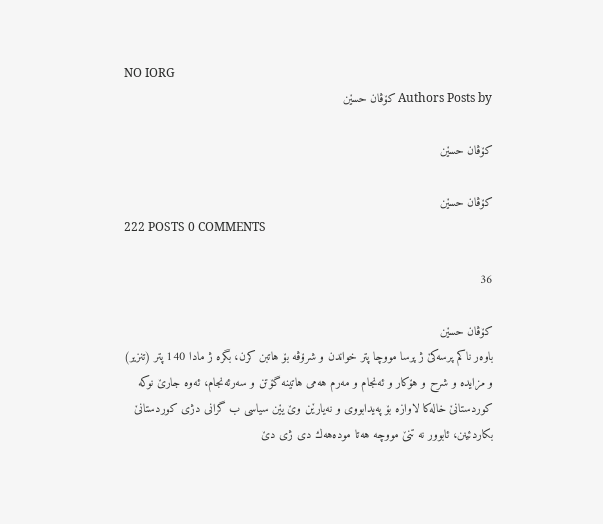NO IORG
Authors Posts by كۆڤان حسێن

كۆڤان حسێن

كۆڤان حسێن
222 POSTS 0 COMMENTS

36

كۆڤان حسێن
باوه‌ر ناكم پرسه‌كێ ژ پرسا مووچا پتر خواندن و شرۆڤه‌ بۆ هاتبن كرن، بگره‌ ژ مادا 140 پتر (تنزیر) و مزایده‌ و شرح و هۆكار و ئه‌نجام و مه‌رم هه‌مى هاتینه‌ گۆتن و سه‌رئه‌نجام، ئه‌وه‌ جارێ نوكه‌ كوردستانێ خاله‌كا لاوازه‌ بۆ په‌یدابووى و نه‌یارێن وێ یێن سیاسى ب گرانى دژى كوردستانێ بكاردئینن، ئابوور نه‌ تنێ مووچه‌ هه‌تا موده‌هه‌ك دى ژى دێ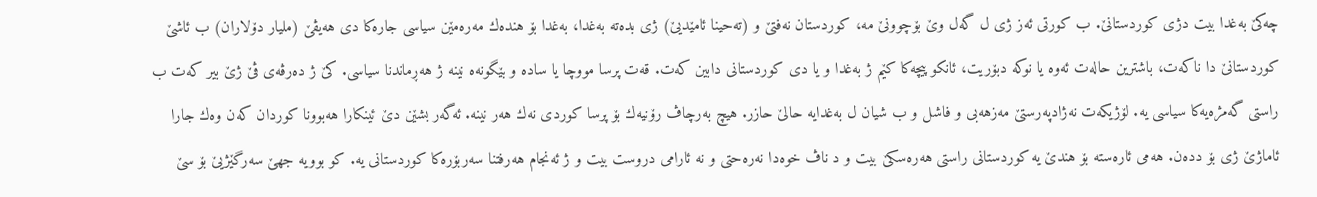چه‌كێ به‌غدا بیت دژى كوردستانێ. ب كورتى ئه‌ز ژى ل گه‌ل وێ بۆچوونێ مه‌، كوردستان نه‌فتێ و (ته‌حینا ئامێدیێ) ژى بده‌ته‌ به‌غدا، به‌غدا بۆ هنده‌ك مه‌ره‌مێن سیاسى جاره‌كا دى هه‌یڤێ (ملیار دۆلاران) ب ئاشێ كوردستانێ دا ناكه‌ت، باشترین حاله‌ت ئه‌وه‌ یا نوكه‌ دبۆریت، ئانكو پیچه‌كا كێم ژ به‌غدا و یا دى كوردستانى دابین كه‌ت. قه‌ت پرسا مووچا یا ساده‌ و بێگونه‌ه نینه‌ ژ هه‌ڕماندنا سیاسى. كێ ژ ده‌رڤه‌ى ڤێ ژێ بیر كه‌ت ب راستى گه‌مژه‌یه‌كا سیاسى یه‌. لۆژیكه‌ت نه‌ژادپه‌رستێ مه‌زهه‌بى و فاشل و ب شیان ل به‌غدایه‌ حالێ حازر. هیچ به‌رچاڤ رۆنیه‌ك بۆ پرسا كوردى نه‌ك هه‌ر نینه‌. ئه‌گه‌ر بشێن دێ ئینكارا هه‌بوونا كوردان كه‌ن وه‌ك جارا ئاماژێ ژى بۆ دده‌ن. هه‌مى ئاره‌سته‌ بۆ هندێ یه‌ كوردستانى راستى هه‌ره‌سكێ بیت و د ناڤ خوه‌دا نه‌ره‌حتى و نه‌ ئارامى دروست بیت و ژ ئه‌نجام هه‌رفتنا سه‌ربۆره‌كا كوردستانى یه‌. كو بوویه‌ جهێ سه‌رگێژیێ بۆ سێ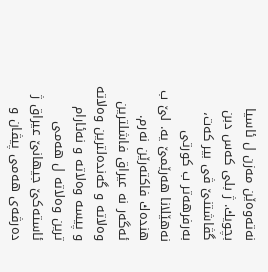نه‌ته‌وه‌ێن مه‌زن ل ئاسیا بچویك. ژ بلى كه‌س دبن گڤاشتنێ ڤى بیر كه‌ت، به‌رفرهه‌تر ب كورتى نه‌هێلانا هه‌رێمێ یه‌. لێ ب هنده‌ك فاكته‌رێن نه‌رم. ئه‌گه‌ر نه‌ عیراق فاشلترین وه‌لاته‌ و گه‌نده‌لترین وه‌لاته‌ و پیسه‌ وه‌لاته‌ و نه‌ئارام ترین وه‌لاته‌ ل هه‌مى ئاسته‌كێ جیهانێ عیراق ژ ده‌رڤه‌ى هه‌مى پیڤان و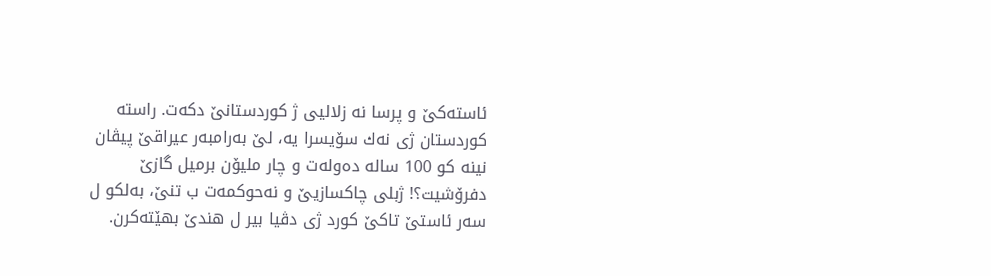ئاسته‌كێ و پرسا نه‌ زلالیى ژ كوردستانێ دكه‌ت. راسته‌ كوردستان ژى نه‌ك سۆیسرا یه‌، لێ به‌رامبه‌ر عیراقێ پیڤان نینه‌ كو 100 ساله‌ ده‌وله‌ت و چار ملیۆن برمیل گازێ دفرۆشیت؟! ژبلى چاكسازیێ و نه‌حوكمه‌ت ب تنێ، به‌لكو ل سه‌ر ئاستێ تاكێ كورد ژى دڤیا بیر ل هندێ بهێته‌كرن.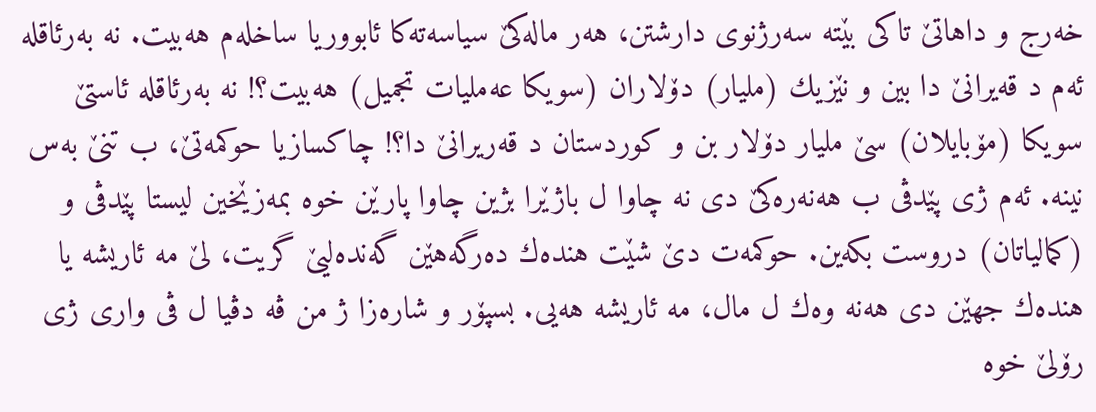خه‌رج و داهاتێ تاكى بێته‌ سه‌رژنوى دارشتن، هه‌ر ماله‌كێ سیاسه‌ته‌كا ئابووریا ساخله‌م هه‌بیت. نه‌ به‌رئاقله‌ ئه‌م د قه‌یرانێ دا بین و نێزیك (ملیار) دۆلاران (سویكا عه‌ملیات تجمیل) هه‌بیت؟! نه‌ به‌رئاقله‌ ئاستێ سویكا (مۆبایلان) سێ ملیار دۆلار بن و كوردستان د قه‌ریرانێ دا؟! چاكسازیا حوكمه‌تێ، ب تنێ به‌س نینه‌. ئه‌م ژى پێدڤى ب هه‌نه‌ره‌كێ دى نه‌ چاوا ل باژێرا بژین چاوا پارێن خوه‌ بمه‌زێخین لیستا پێدڤى و (كمالیاتان) دروست بكه‌ین. حوكمه‌ت دێ شێت هنده‌ك ده‌رگه‌هێن گه‌نده‌لیێ گریت، لێ مه‌ ئاریشه‌ یا هنده‌ك جهێن دى هه‌نه‌ وه‌ك ل مال، مه‌ ئاریشه‌ هه‌یى. بسپۆر و شاره‌زا ژ من ڤه‌ دڤیا ل ڤى وارى ژى رۆلێ خوه‌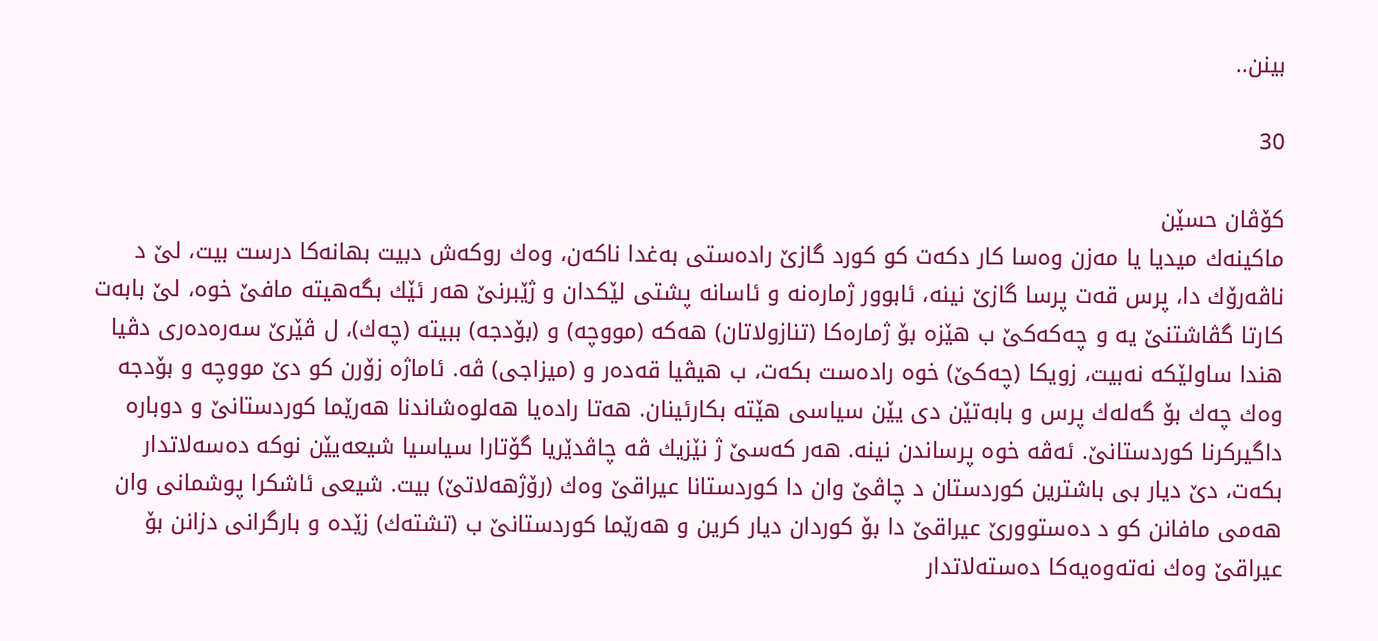بینن..

30

كۆڤان حسێن
ماكینه‌ك میدیا یا مه‌زن وه‌سا كار دكه‌ت كو كورد گازێ راده‌ستى به‌غدا ناكه‌ن، وه‌ك روكه‌ش دبیت بهانه‌كا درست بیت، لێ د ناڤه‌رۆك دا، پرس قه‌ت پرسا گازێ نینه‌، ئابوور ژماره‌نه‌ و ئاسانه‌ پشتى لێكدان و ژێبرنێ هه‌ر ئێك بگه‌هیته‌ مافێ خوه‌، لێ بابه‌ت كارتا گڤاشتنێ یه‌ و چه‌كه‌كێ ب هێزه‌ بۆ ژماره‌كا (تنازولاتان) هه‌كه‌ (مووچه‌) و (بۆدجه‌) ببیته‌ (چه‌ك)، ل ڤێرێ سه‌ره‌ده‌رى دڤیا هندا ساولێكه‌ نه‌بیت، زویكا (چه‌كێ) خوه‌ راده‌ست بكه‌ت، ب هیڤیا قه‌ده‌ر و (میزاجى) ڤه‌. ئاماژه‌ زۆرن كو دێ مووچه‌ و بۆدجه‌ وه‌ك چه‌ك بۆ گه‌له‌ك پرس و بابه‌تێن دى یێن سیاسى هێته‌ بكارئینان. هه‌تا راده‌یا هه‌لوه‌شاندنا هه‌رێما كوردستانێ و دوباره‌ داگیركرنا كوردستانێ. ئه‌ڤه‌ خوه‌ پرساندن نینه‌. هه‌ر كه‌سێ ژ نێزیك ڤه‌ چاڤدێریا گۆتارا سیاسیا شیعه‌یێن نوكه‌ ده‌سه‌لاتدار بكه‌ت، دێ دیار بی باشترین كوردستان د چاڤێ وان دا كوردستانا عیراقێ وه‌ك (رۆژهه‌لاتێ) بیت. شیعى ئاشكرا پوشمانى وان هه‌مى مافانن كو د ده‌ستوورێ عیراقێ دا بۆ كوردان دیار كرین و هه‌رێما كوردستانێ ب (تشته‌ك) زێده‌ و بارگرانى دزانن بۆ عیراقێ وه‌ك نه‌ته‌وه‌یه‌كا ده‌سته‌لاتدار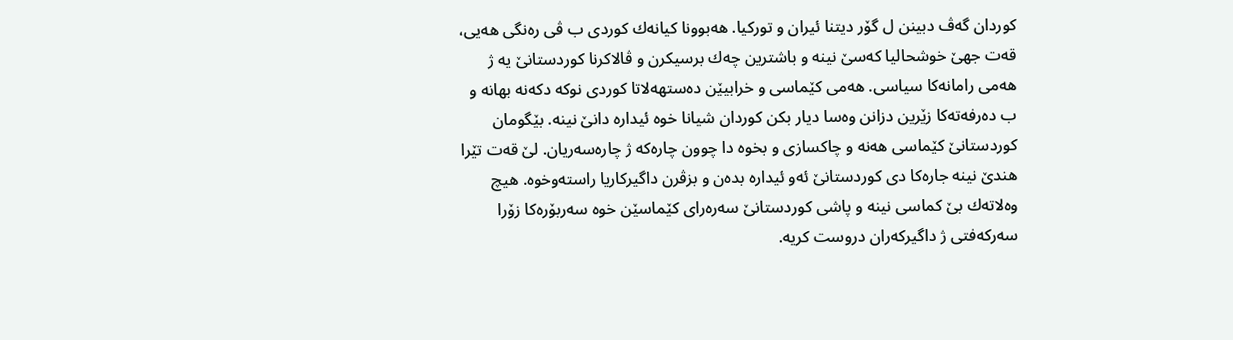كوردان گه‌ڤ دبینن ل گۆر دیتنا ئیران و توركیا. هه‌بوونا كیانه‌ك كوردى ب ڤى ره‌نگى هه‌یى، قه‌ت جهێ خوشحالیا كه‌سێ نینه‌ و باشترین چه‌ك برسیكرن و ڤالاكرنا كوردستانێ یه‌ ژ هه‌مى رامانه‌كا سیاسى. هه‌مى كێماسى و خرابیێن ده‌ستهه‌لاتا كوردى نوكه‌ دكه‌نه‌ بهانه‌ و ب ده‌رفه‌ته‌كا زێرین دزانن وه‌سا دیار بكن كوردان شیانا خوه‌ ئیداره‌ دانێ نینه‌. بێگومان كوردستانێ كێماسى هه‌نه‌ و چاكسازى و بخوه‌ دا چوون چاره‌كه‌ ژ چاره‌سه‌ریان. لێ قه‌ت تێرا هندێ نینه‌ جاره‌كا دى كوردستانێ ئه‌و ئیداره‌ بده‌ن و بزڤرن داگیركاریا راسته‌وخوه‌. هیچ وه‌لاته‌ك بێ كماسى نینه‌ و پاشى كوردستانێ سه‌ره‌راى كێماسێن خوه‌ سه‌ربۆره‌كا زۆرا سه‌ركه‌فتى ژ داگیركه‌ران دروست كریه‌.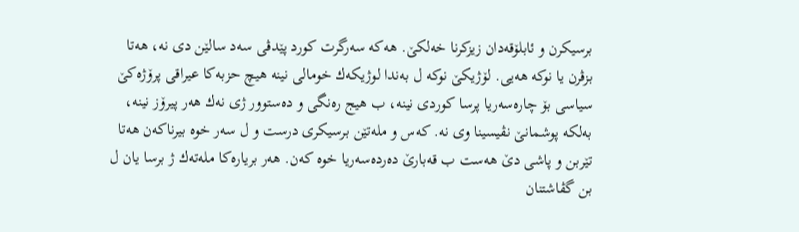برسیكرن و ئابلۆقه‌دان زیزكرنا خه‌لكێ. هه‌كه‌ سه‌رگرت كورد پێدڤى سه‌د سالێن دى نه‌، هه‌تا بزڤرن یا نوكه‌ هه‌یى. لۆژیكێ نوكه‌ ل به‌ندا لوژیكه‌ك خومالى نینه‌ هیچ حزبه‌كا عیراقى پرۆژه‌كێ سیاسى بۆ چاره‌سه‌ریا پرسا كوردى نینه‌، ب هیج ره‌نگى و ده‌ستوور ژى نه‌ك هه‌ر پیرۆز نینه‌، به‌لكه‌ پوشمانێ نڤیسینا وى نه‌. كه‌س و مله‌تێن برسیكرى درست و ل سه‌ر خوه‌ بیرناكه‌ن هه‌تا تێربن و پاشى دێ هه‌ست ب قه‌بارێ ده‌رده‌سه‌ریا خوه‌ كه‌ن. هه‌ر بریاره‌كا مله‌ته‌ك ژ برسا یان ل بن گڤاشتنان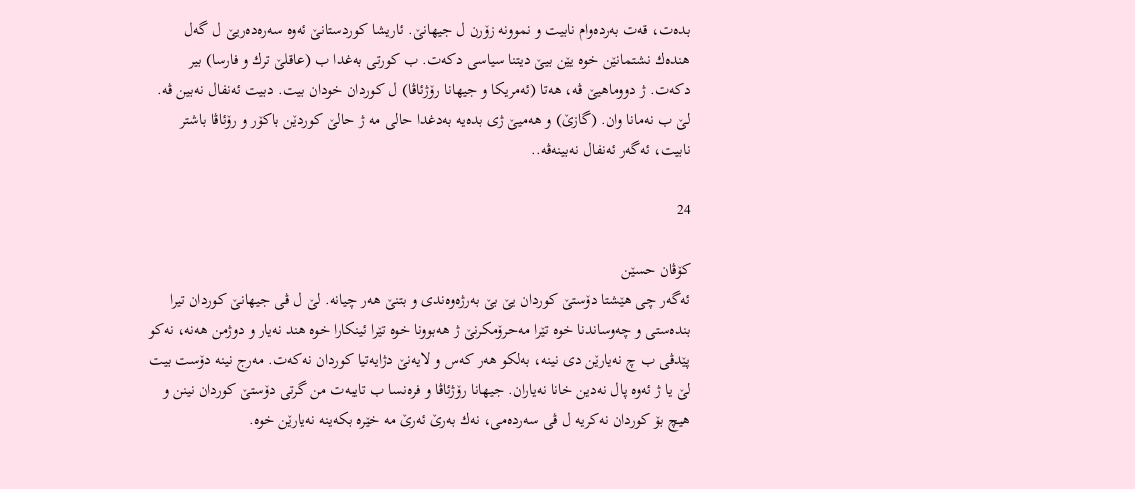بده‌ت، قه‌ت به‌رده‌وام نابیت و نموونه‌ زۆرن ل جیهانێ. ئاریشا كوردستانێ ئه‌وه‌ سه‌ره‌ده‌ریێ ل گه‌ل هنده‌ك نشتمانێن خوه‌ یێن بیێ دیتنا سیاسى دكه‌ت. ب كورتى به‌غدا ب (عاقلێ ترك و فارسا) بیر دكه‌ت. ژ دووماهیێ ڤه‌، هه‌تا (ئه‌مریكا و جیهانا رۆژئاڤا) ل كوردان خودان بیت. دبیت ئه‌نفال نه‌بین ڤه‌. لێ ب نه‌مانا وان. (گازێ) و هه‌میێ ژى بده‌یه‌ به‌دغدا حالى مه‌ ژ حالێ كوردێن باكۆر و رۆئاڤا باشتر نابیت، ئه‌گه‌ر ئه‌نفال نه‌بینه‌ڤه‌..

24

كۆڤان حسێن
ئه‌گه‌ر چى هێشتا دۆستێ كوردان یێ بێ به‌رژه‌وه‌ندى و بتنێ هه‌ر چیانه‌. لێ ل ڤى جیهانێ كوردان تیرا بنده‌ستى و چه‌وساندنا خوه‌ تێرا مه‌حرۆمكرنێ ژ هه‌بوونا خوه‌ تێرا ئینكارا خوه‌ هند نه‌یار و دوژمن هه‌نه‌، نه‌كو پێدڤى ب چ نه‌یارێن دى نینه‌، به‌لكو هه‌ر كه‌س و لایه‌نێ دژایه‌تیا كوردان نه‌كه‌ت. مه‌رج نینه‌ دۆست بیت لێ یا ژ ئه‌وه‌ پال نه‌دین خانا نه‌یاران. جیهانا رۆژئاڤا و فره‌نسا ب تایبه‌ت من گرتى دۆستێ كوردان نینن و هیچ بۆ كوردان نه‌كریه‌ ل ڤى سه‌رده‌مى، نه‌ك به‌رێ ئه‌رێ مه‌ خێره‌ بكه‌ینه‌ نه‌یارێن خوه‌.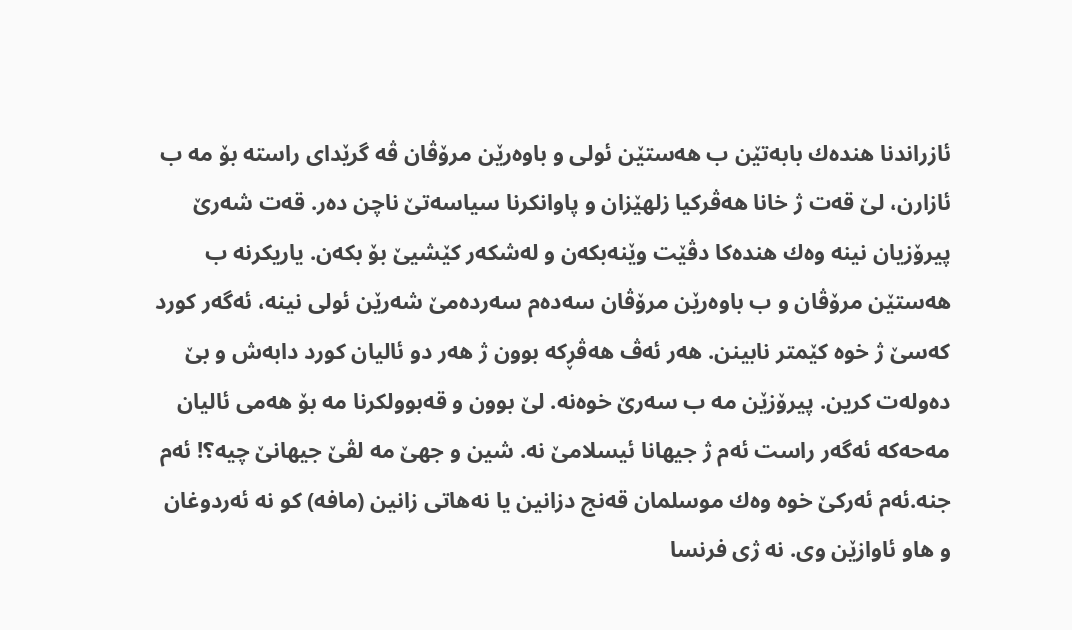ئازراندنا هنده‌ك بابه‌تێن ب هه‌ستێن ئولى و باوه‌رێن مرۆڤان ڤه‌ گرێداى راسته‌ بۆ مه‌ ب ئازارن، لێ قه‌ت ژ خانا هه‌ڤركیا زلهێزان و پاوانكرنا سیاسه‌تێ ناچن ده‌ر. قه‌ت شه‌رێ پیرۆزیان نینه‌ وه‌ك هنده‌كا دڤێت وێنه‌بكه‌ن و له‌شكه‌ر كێشیێ بۆ بكه‌ن. یاریكرنه‌ ب هه‌ستێن مرۆڤان و ب باوه‌رێن مرۆڤان سه‌ده‌م سه‌رده‌مێ شه‌رێن ئولى نینه‌، ئه‌گه‌ر كورد كه‌سێ ژ خوه‌ كێمتر نابینن. هه‌ر ئه‌ڤ هه‌ڤڕكه‌ بوون ژ هه‌ر دو ئالیان كورد دابه‌ش و بێ ده‌وله‌ت كرین. پیرۆزێن مه‌ ب سه‌رێ خوه‌نه‌. لێ بوون و قه‌بوولكرنا مه‌ بۆ هه‌مى ئالیان مه‌حه‌كه‌ ئه‌گه‌ر راست ئه‌م ژ جیهانا ئیسلامێ نه‌. شین و جهێ مه‌ لڤێ جیهانێ چیه‌؟! ئه‌م جنه‌.ئه‌م ئه‌ركێ خوه‌ وه‌ك موسلمان قه‌نج دزانین یا نه‌هاتى زانین (مافه‌) كو نه‌ ئه‌ردوغان و هاو ئاوازێن وى. نه‌ ژى فرنسا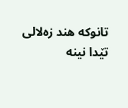تانوكه‌ هند زه‌لالى تێدا نینه‌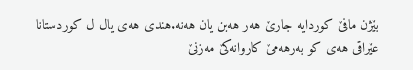بێژن مافێ كوردایه‌ جارێ هه‌ر هه‌بن یان هه‌نه‌.هندى هه‌ى یال ل كوردستانا عێراقى هه‌ى كو به‌رهه‌مێ كاروانه‌كێ مه‌زنێ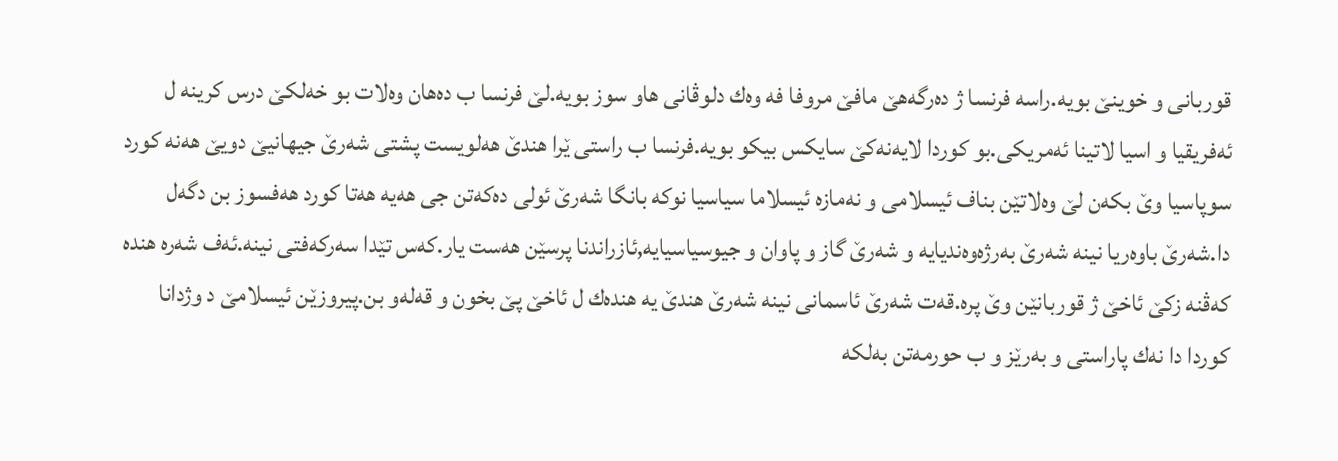قوربانى و خوینێ بویه‌.راسه‌ فرنسا ژ ده‌رگه‌هێ مافێ مروفا فه‌ وه‌ك دلوڤانى هاو سوز بویه‌.لێ فرنسا ب ده‌هان وه‌لات بو خه‌لكێ درس كرینه‌ ل ئه‌فریقیا و اسیا لاتینا ئه‌مریكى.بو كوردا لایه‌نه‌كێ سایكس بیكو بویه‌.فرنسا ب راستى ێرا هندێ هه‌لویست پشتى شه‌رێ جیهانیێ دویێ هه‌نه‌ كورد سوپاسیا وێ بكه‌ن لێ وه‌لاتێن بناف ئیسلامى و نه‌مازه‌ ئیسلاما سیاسیا نوكه‌ بانگا شه‌رێ ئولى ده‌كه‌تن جى هه‌یه‌ هه‌تا كورد هه‌فسوز بن دگه‌ل دا.شه‌رێ باوه‌ریا نینه‌ شه‌رێ به‌رژه‌وه‌ندیایه‌ و شه‌رێ گاز و پاوان و جیوسیاسیایه‌,ئازراندنا پرسێن هه‌ست یار.كه‌س تێدا سه‌ركه‌فتى نینه‌.ئه‌ف شه‌ره‌ هنده‌ كه‌ڤنه‌ زكێ ئاخێ ژ قوربانێن وێ پره‌.قه‌ت شه‌رێ ئاسمانى نینه‌ شه‌رێ هندێ یه‌ هنده‌ك ل ئاخێ پێ بخون و قه‌له‌و بن.پیروزێن ئیسلامێ د وژدانا كوردا دا نه‌ك پاراستى و به‌رێز و ب حورمه‌تن به‌لكه‌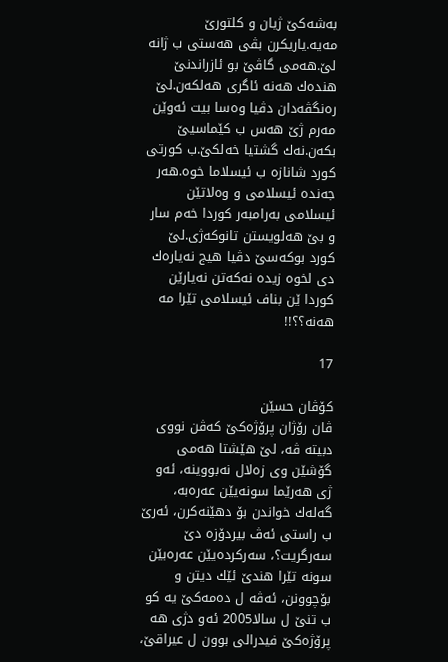به‌شه‌كێ ژیان و كلتورێ مه‌یه‌.یاریكرن بڤى هه‌ستى ب ژانه‌ لێ.هه‌مى گاڤێ بو ئازراندنێ هنده‌ك هه‌نه‌ ئاگرى هه‌لكه‌ن.لێ ره‌نگڤه‌دان دڤیا وه‌سا بیت ئه‌وێن مه‌رم ژێ هه‌س ب كێماسیێ بكه‌ن.نه‌ك گشتیا خه‌لكێ.ب كورتى كورد شانازه‌ ب ئیسلاما خوه‌.هه‌ر جه‌نده‌ ئیسلامى و وه‌لاتێن ئیسلامى به‌رامبه‌ر كوردا خه‌م سار و بێ هه‌لویستن تانوكه‌ژى.لێ كورد بوكه‌سێ دڤیا هیج نه‌یاره‌ك دى لخوه‌ زیده‌ نه‌كه‌تن نه‌یارێن كوردا ێن بناف ئیسلامى تێرا مه‌ هه‌نه‌؟؟!!

17

كۆڤان حسێن
ڤان رۆژان پرۆژه‌كێ كه‌ڤن نووى دبیته‌ ڤه‌، لێ هێشتا هه‌مى گۆشێن وى زه‌لال نه‌بووینه‌، ئه‌و ژى هه‌رێما سونه‌یێن عه‌ره‌به‌، گه‌له‌ك خواندن بۆ دهێنه‌كرن، ئه‌رێ ب راستى ئه‌ڤ بیردۆزه‌ دێ سه‌رگریت؟، سه‌ركرده‌یێن عه‌ره‌بێن سونه‌ تێرا هندێ ئێك دیتن و بۆچوونن، ئه‌ڤه‌ ل ده‌مه‌كێ یه‌ كو ب تنێ ل سالا2005 ئه‌و دژى هه‌ پرۆژه‌كێ فیدرالى بوون ل عیراقێ،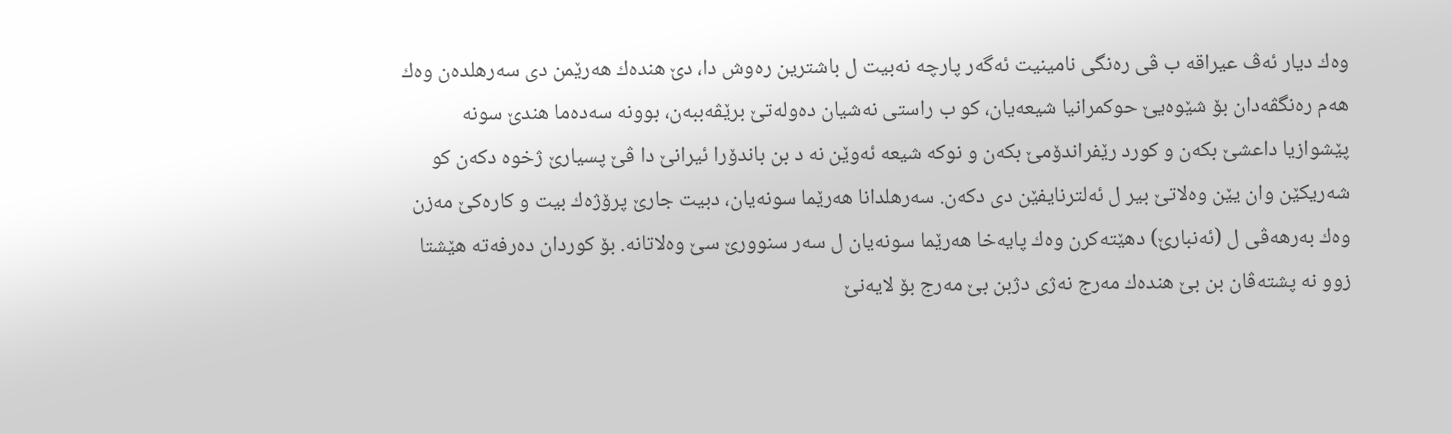وه‌ك دیار ئه‌ڤ عیراقه‌ ب ڤى ره‌نگى نامینیت ئه‌گه‌ر پارچه‌ نه‌بیت ل باشترین ره‌وش دا، دێ هنده‌ك هه‌رێمن دى سه‌رهلده‌ن وه‌ك هه‌م ره‌نگڤه‌دان بۆ شێوه‌یێ حوكمرانیا شیعه‌یان، كو ب راستى نه‌شیان ده‌وله‌تێ برێڤه‌ببه‌ن، بوونه‌ سه‌ده‌ما هندێ سونه‌ پێشوازیا داعشێ بكه‌ن و كورد رێفراندۆمێ بكه‌ن و نوكه‌ شیعه‌ ئه‌وێن نه‌ د بن باندۆرا ئیرانێ دا ڤێ پسیارێ ژخوه‌ دكه‌ن كو شه‌ریكێن وان یێن وه‌لاتێ بیر ل ئه‌لترنایفێن دى دكه‌ن. سه‌رهلدانا هه‌رێما سونه‌یان، دبیت جارێ پرۆژه‌ك بیت و كاره‌كێ مه‌زن وه‌ك به‌رهه‌ڤى ل (ئه‌نبارێ) دهێته‌كرن وه‌ك پایه‌خا هه‌رێما سونه‌یان ل سه‌ر سنوورێ سێ وه‌لاتانه‌. بۆ كوردان ده‌رفه‌ته‌ هێشتا زوو نه‌ پشته‌ڤان بن بێ هنده‌ك مه‌رج نه‌ژى دژبن بێ مه‌رج بۆ لایه‌نێ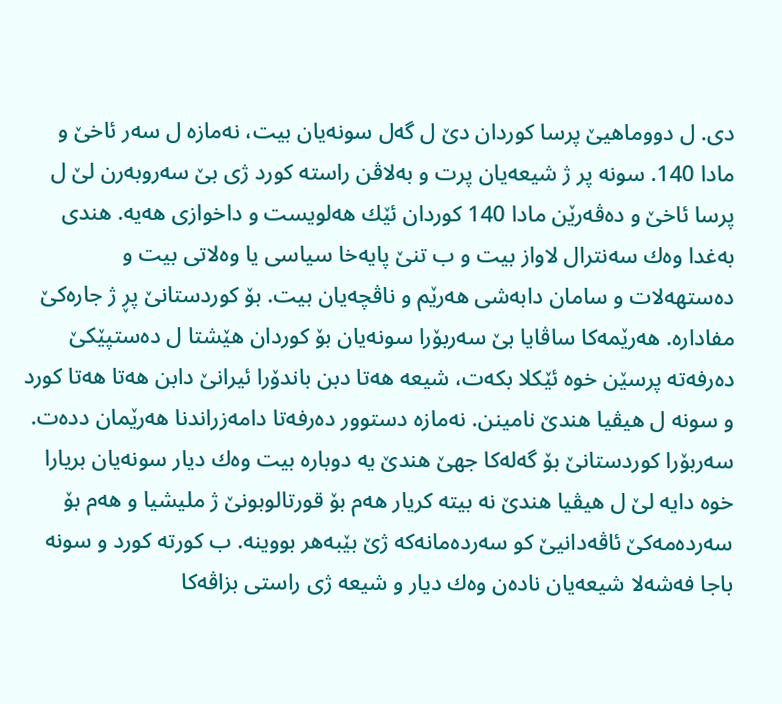دى. ل دووماهیێ پرسا كوردان دێ ل گه‌ل سونه‌یان بیت، نه‌مازه‌ ل سه‌ر ئاخێ و مادا 140. سونه‌ پر ژ شیعه‌یان پرت و به‌لاڤن راسته‌ كورد ژى بێ سه‌روبه‌رن لێ ل پرسا ئاخێ و ده‌ڤه‌رێن مادا 140 كوردان ئێك هه‌لویست و داخوازى هه‌یه‌. هندى به‌غدا وه‌ك سه‌نترال لاواز بیت و ب تنێ پایه‌خا سیاسى یا وه‌لاتى بیت و ده‌ستهه‌لات و سامان دابه‌شى هه‌رێم و ناڤچه‌یان بیت. بۆ كوردستانێ پڕ ژ جاره‌كێ مفاداره‌. هه‌رێمه‌كا ساڤایا بێ سه‌ربۆرا سونه‌یان بۆ كوردان هێشتا ل ده‌ستپێكێ ده‌رفه‌ته‌ پرسێن خوه‌ ئێكلا بكه‌ت، شیعه‌ هه‌تا دبن باندۆرا ئیرانێ دابن هه‌تا هه‌تا كورد و سونه‌ ل هیڤیا هندێ نامینن. نه‌مازه‌ دستوور ده‌رفه‌تا دامه‌زراندنا هه‌رێمان دده‌ت. سه‌ربۆرا كوردستانێ بۆ گه‌له‌كا جهێ هندێ یه‌ دوباره‌ بیت وه‌ك دیار سونه‌یان بریارا خوه‌ دایه‌ لێ ل هیڤیا هندێ نه‌ بیته‌ كریار هه‌م بۆ قورتالوبونێ ژ ملیشیا و هه‌م بۆ سه‌رده‌مه‌كێ ئاڤه‌دانیێ كو سه‌رده‌مانه‌كه‌ ژێ بێبه‌هر بووینه‌. ب كورته‌ كورد و سونه‌ باجا فه‌شه‌لا شیعه‌یان ناده‌ن وه‌ك دیار و شیعه‌ ژى راستى بزاڤه‌كا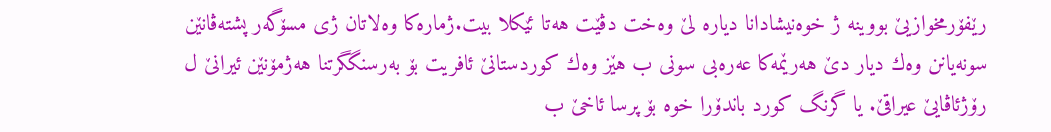رێفۆرمخوازیێ بووینه‌ ژ خوه‌نیشادانا دیاره‌ لێ وه‌خت دڤێت هه‌تا ئێكلا بیت.ژماره‌كا وه‌لاتان ژى مسۆگه‌ر پشته‌ڤانێن سونه‌یانن وه‌ك دیار دێ هه‌رێمه‌كا عه‌ره‌بى سونى ب هێز وه‌ك كوردستانێ ئافریت بۆ به‌رسنگگرتنا هه‌ژمۆنێن ئیرانێ ل رۆژئاڤایێ عیراقێ. یا گرنگ كورد باندۆرا خوه‌ بۆ پرسا ئاخێ ب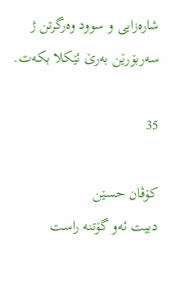شاره‌زایى و سوود وه‌رگرتن ژ سه‌ربۆرێن به‌رێ ئێكلا بكه‌ت.

35

كۆڤان حسێن
دبیت ئه‌و گۆتنه‌ راست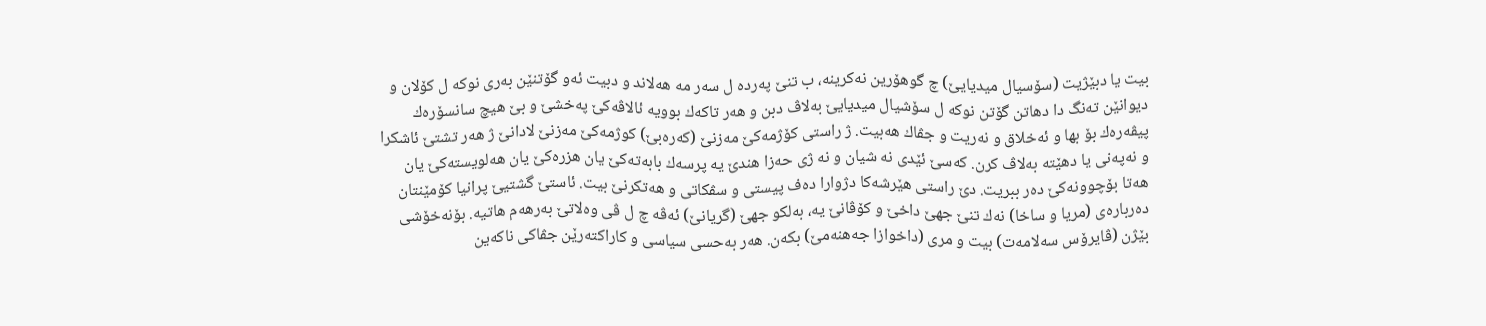بیت یا دبێژیت (سۆسیال میدیایێ) چ گوهۆرین نه‌كرینه‌، ب تنێ په‌رده‌ ل سه‌ر مه‌ هه‌لاند و دبیت ئه‌و گۆتنێن به‌رى نوكه‌ ل كۆلان و دیوانێن ته‌نگ دا دهاتن گۆتن نوكه‌ ل سۆشیال میدیایێ به‌لاڤ دبن و هه‌ر تاكه‌ك بوویه‌ ئالاڤه‌كێ په‌خشێ و بێ هیچ سانسۆره‌ك پیڤه‌ره‌ك بۆ بها و ئه‌خلاق و نه‌ریت و جڤاك هه‌بیت. ژ راستى كۆژمه‌كێ مه‌زنێ (كه‌ره‌بێ) كوژمه‌كێ مه‌زنێ لادانێ ژ هه‌ر تشتێ ئاشكرا و نه‌په‌نى یا دهێته‌ به‌لاڤ كرن. كه‌سێ ئێدى نه‌ شیان و نه‌ ژی حه‌زا هندێ یه‌ پرسه‌ك بابه‌ته‌كێ یان هزره‌كێ یان هه‌لویسته‌كێ یان هه‌تا بۆچوونه‌كێ ده‌ر ببریت. دێ راستى هێرشه‌كا دژوارا ده‌ف پیستى و سڤكاتى و هه‌تكرنێ بیت. ئاستێ گشتیێ پرانیا كۆمێنتان ده‌رباره‌ى (مریا و ساخا) نه‌ك تنێ جهێ داخێ و كۆڤانێ یه‌، به‌لكو جهێ (گریانێ) ئه‌ڤه‌ چ ل ڤى وه‌لاتێ به‌رهه‌م هاتیه‌. بۆنه‌خۆشى بێژن (ڤایرۆس سه‌لامه‌ت) بیت و مرى (داخوازا جه‌هنه‌مێ) بكه‌ن. هه‌ر به‌حسى سیاسى و كاراكته‌رێن جڤاكى ناكه‌ین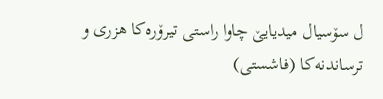ل سۆسیال میدیایێ چاوا راستى تیرۆره‌كا هزرى و ترساندنه‌كا (فاشستى)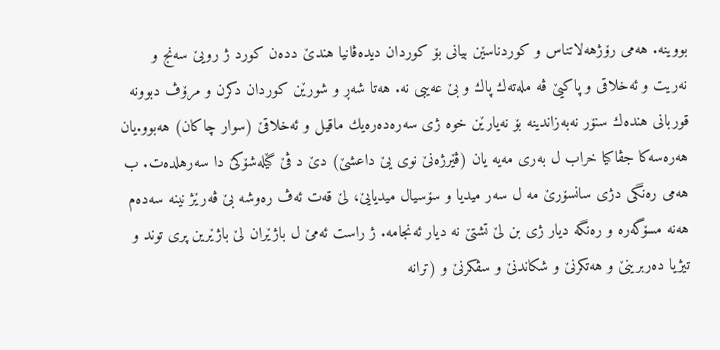بووینه‌. هه‌مى رۆژهه‌لاتناس و كوردناسێن بیانى بۆ كوردان دیده‌ڤانیا هندێ دده‌ن كورد ژ رویێ سه‌نج و نه‌ریت و ئه‌خلاقى و پاكیێ ڤه‌ مله‌ته‌ك پاك و بێ عه‌یبى نه‌. هه‌تا شه‌ڕ و شورێن كوردان دكرن و مرۆڤ دبوونه‌ قوربانى هنده‌ك سنۆر نه‌به‌زاندینه‌ بۆ نه‌یارێن خوه‌ ژی سه‌ره‌ده‌ره‌یك ماقیل و ئه‌خلاقێ (سوار چاكان) هه‌بوو.یان هه‌ره‌سه‌كا جڤاكیا خراب ل به‌رى مه‌یه‌ یان (ڤێرژه‌نێ نوى یێ داعشێ) دێ د ڤێ گێله‌شۆكێ دا سه‌رهلده‌ت. ب هه‌مى ره‌نگى دژى سانسۆرێ مه‌ ل سه‌ر میدیا و سۆسیال میدیایێ، لێ قه‌ت ئه‌ڤ ره‌وشه‌ بێ ڤه‌رێژ نینه‌ سه‌ده‌م هه‌نه‌ مسۆگه‌ره‌ و ره‌نگه‌ دیار ژی بن لێ تشتێ نه‌ دیار ئه‌نجامه‌. ژ راست ئه‌مێ ل باژێران لێ باژێرین پرى توند و تیژیا ده‌ربرینێ و هه‌تكرنێ و شكاندنێ و سڤكرنێ و (ترانه‌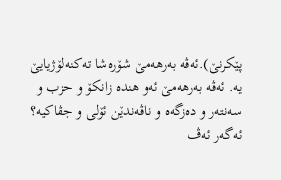پێكرنێ).ئه‌ڤه‌ به‌رهه‌مێ شۆره‌شا ته‌كنه‌لۆژیایێ یه‌. ئه‌ڤه‌ به‌رهه‌مێ ئه‌و هنده‌ زانكۆ و حزب و سه‌نته‌ر و ده‌زگه‌ه و ناڤه‌ندێن ئۆلى و جڤاكیه‌؟ ئه‌گه‌ر ئه‌ڤ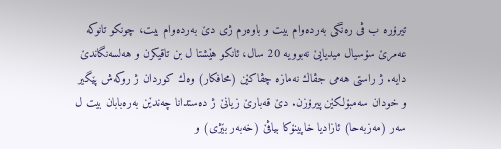تیرۆره‌ ب ڤى ره‌نگى به‌رده‌وام بیت و باوه‌رم ژی دێ به‌رده‌وام بیت، چونكو تانوكه‌ عه‌مرێ سۆسیال میدیایێ نه‌بوویه‌ 20 سال، ئانكو هێشتا ل بن تاقیكرن و هه‌لسه‌نگاندێ دایه‌. ژ راستى هه‌مى جڤاك نه‌مازه‌ چڤاكێن (محافكار) وه‌ك كوردان ژ روكه‌ش پێگیر و خودان سه‌مبۆلكێن پیرۆزن. دێ قه‌بارێ زیانێ ژ ده‌ستدانا چه‌ندێن به‌ره‌بابان بیت ل سه‌ر (مه‌زبه‌حا) ئازادیا خاپینۆكا بیاڤێ (خه‌به‌ر بێژى) و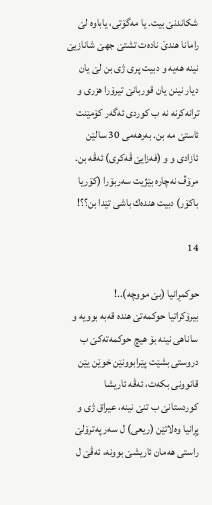شكاندنێ بیت. یا مه‌گۆتى، یاباوه‌ لێ رامانا هندێ ناده‌ت تشتێ جهێ شانازیێ نینه‌ هه‌یه‌ و دبیت پرى ژی بن لێ یان دیار نینن یان قوربانێ تیرۆرا هزرى و ترانه‌كرنه‌ نه‌ ب كوردى ئه‌گه‌ر كۆمێنت ئاستێ مه‌ بن. به‌رهه‌مى 30 سالێن ئازادى و و (فه‌زایێ ڤه‌كرى) ئه‌ڤه‌ بن. مرۆڤ نه‌چاره‌ بێژیت سه‌ربۆرا (كۆریا باكۆر) دبیت هنده‌ك باشى تێدا بن؟؟!

14

حوكمڕانیا (بێ مووچه‌)..!
بیرۆكراتیا حوكمه‌تێ هنده‌ قه‌به‌ بوویه‌ و ساناهى نینه‌ بۆ هیچ حوكمه‌ته‌كێ ب دروستى بشێت پێرابوونێن خوێن یێن قانوونى بكه‌ت، ئه‌ڤه‌ ئاریشا كوردستانێ ب تنێ نینه‌، عیراق ژی و پڕانیا وه‌لاتێن (ریعى) ل سه‌ر په‌ترۆلێ راستى هه‌مان ئاریشێ بوونه‌، ئه‌ڤێ ل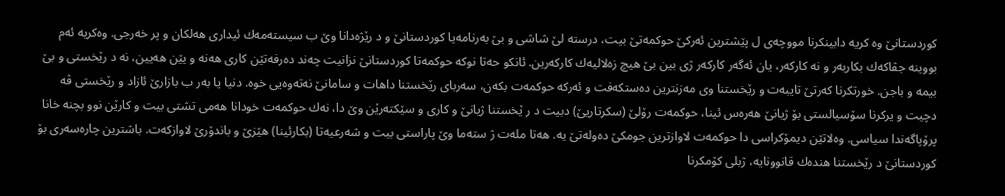كوردستانێ وه‌ كریه‌ دابینكرنا مووچه‌ى ل پێشترین ئه‌ركێ حوكمه‌تێ بیت، درسته‌ لێ شاشى و بێ به‌رنامه‌یا كوردستانێ و د رێژه‌دانا وێ ب سیسته‌مه‌ك ئیدارى هه‌لكان و پر خه‌رجى. وه‌كریه‌ ئه‌م بووینه‌ جڤاكه‌ك بكاربه‌ر و نه‌ كاركه‌ر، یان ئه‌گه‌ر كاركه‌ر ژى بین بێ هیچ زه‌لالیه‌ك كاركه‌رین. ئانكو حه‌تا نوكه‌ حوكمه‌تا كوردستانێ نزانیت چه‌ند ده‌رفه‌تێن كارى هه‌نه‌ و یێن هه‌یین، نه‌ د رێخستى و بێ بیمه‌ و باجن. خورتكرنا كه‌رتێ تایبه‌ت و رێخستنا وى مه‌زنترین ده‌ستكه‌فت و ئه‌ركه‌ حوكمه‌ت بكه‌ن، سه‌رباى رێخستنا داهات و سامانێ نه‌ته‌وه‌یى خوه‌. دنیا یا به‌ر ب بازارێ ئازاد و رێخستى ڤه‌ دچیت و یركرنا سۆسیالستى بۆ ژیانێ هه‌ره‌س ئینا، حوكمه‌ت رۆلێ (سكرتاریێ) دبیت د ر ێخستنا ژیانێ و كارى و سێكته‌رێن وێ دا، نه‌ك حوكمه‌ت خودانا هه‌مى تشتى بیت و كارێن نوو بچنه‌ خانا پرۆپاگه‌ندا سیاسى. وه‌لاتێن دیمۆكراسى دا حوكمه‌ت لاوازترین جومكێ ده‌وله‌تێ یه‌. هه‌تا مله‌ت ژ سته‌ما وێ پاراستى بیت و شه‌رعیه‌تا (بكارئینا) هێزێ و باندۆرێ لاوازكه‌ت. باشترین چاره‌سه‌رى بۆ كوردستانێ د رێخستنا هنده‌ك قانوونایه‌، ژبلى كۆمكرنا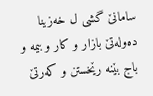سامانێ گشى ل خه‌زینا ده‌وله‌تێ بازار و كار و بیمه‌ و باج بێنه‌ رێخستن و كه‌رتێ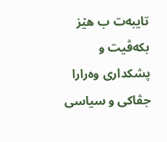تایبه‌ت ب هێز بكه‌ڤیت و پشكدارى وه‌رارا جڤاكى و سیاسى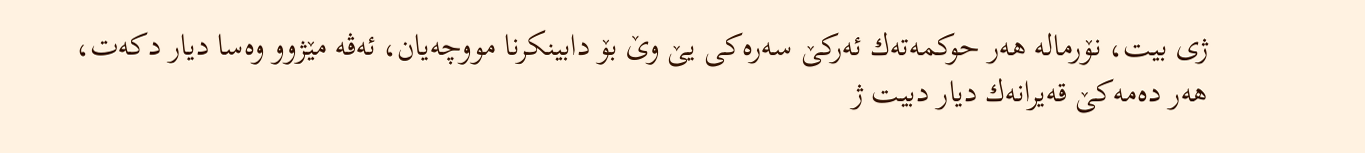ژی بیت، نۆرماله‌ هه‌ر حوكمه‌ته‌ك ئه‌ركێ سه‌ره‌كی یێ وێ بۆ دابینكرنا مووچه‌یان، ئه‌ڤه‌ مێژوو وه‌سا دیار دكه‌ت، هه‌ر ده‌مه‌كێ قه‌یرانه‌ك دیار دبیت ژ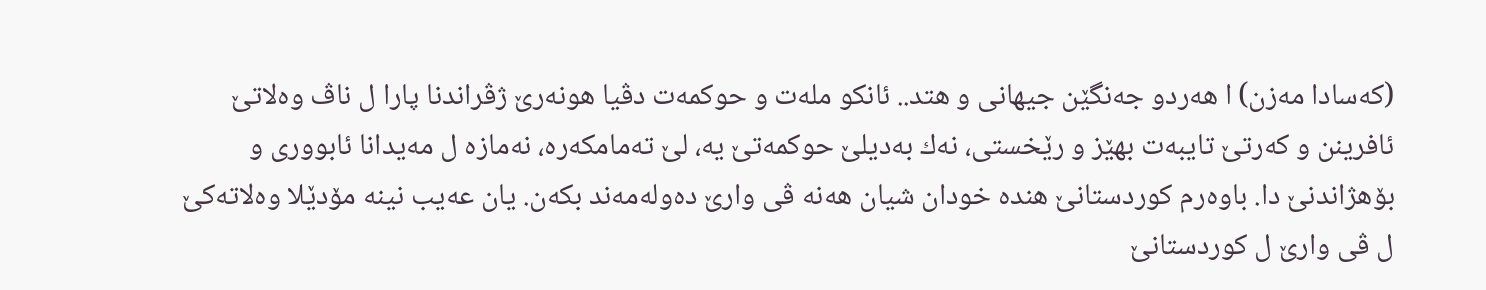(كه‌سادا مه‌زن) ا هه‌ردو جه‌نگێن جیهانى و هتد.. ئانكو مله‌ت و حوكمه‌ت دڤیا هونه‌رێ ژڤراندنا پارا ل ناڤ وه‌لاتێ ئافرینن و كه‌رتێ تایبه‌ت بهێز و رێخستى، نه‌ك به‌دیلێ حوكمه‌تێ یه‌، لێ ته‌مامكه‌ره‌، نه‌مازه‌ ل مه‌یدانا ئابوورى و بۆهژاندنێ دا. باوه‌رم كوردستانێ هنده‌ خودان شیان هه‌نه‌ ڤى وارێ ده‌وله‌مه‌ند بكه‌ن. یان عه‌یب نینه‌ مۆدێلا وه‌لاته‌كێ ل ڤى وارێ ل كوردستانێ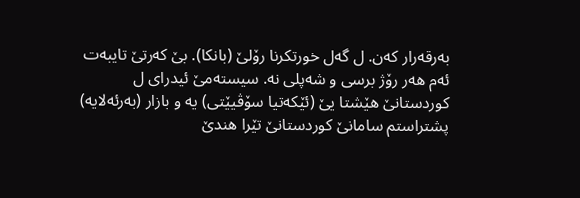به‌رقه‌رار كه‌ن. ل گه‌ل خورتكرنا رۆلێ (بانكا). بێ كه‌رتێ تایبه‌ت ئه‌م هه‌ر رۆژ برسى و شه‌پلى نه‌. سیسته‌مێ ئیدراى ل كوردستانێ هێشتا یێ (ئێكه‌تیا سۆڤیێتى) یه‌ و بازار (به‌رئه‌لایه‌) پشتراستم سامانێ كوردستانێ تێرا هندێ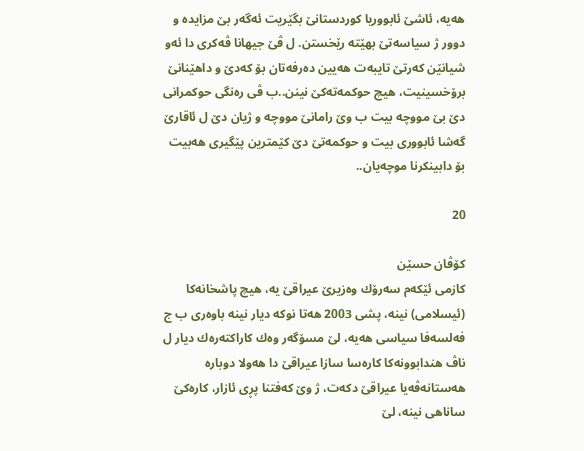هه‌یه‌، ئاشێ ئابووریا كوردستانێ بگێریت ئه‌گه‌ر بێ مزایده‌ و دوور ژ سیاسه‌تێ بهێته‌ رێخستن. ل ڤێ جیهانا ڤه‌كرى دا ئه‌و شیانێن كه‌رتێ تایبه‌ت هه‌یین ده‌رفه‌تان بۆ كه‌دێ و داهێنانێ برۆخسینیت، هیچ حوكمه‌ته‌كێ نینن..ب ڤى ره‌نگى حوكمرانى دێ بێ مووچه‌ بیت ب وێ رامانێ مووچه‌ و ژیان دێ ل ئاقارێ گه‌شا ئابوورى بیت و حوكمه‌تێ دێ كێمترین پێگیری هه‌بیت بۆ دابینكرنا موچه‌یان..

20

كۆڤان حسێن
كازمى ئێكه‌م سه‌رۆك وه‌زیرێ عیراقێ یه‌، هیچ پاشخانه‌كا (ئیسلامى) نینه‌، پشى 2003 هه‌تا نوكه‌ دیار نینه‌ باوه‌رى ب ج فه‌لسه‌فا سیاسى هه‌یه‌، لێ مسۆگه‌ر وه‌ك كاراكته‌ره‌ك دیار ل ناڤ هندابوونه‌كا كاره‌سا سازا عیراقێ دا هه‌ولا دوباره‌ هه‌ستانه‌ڤه‌یا عیراقێ دكه‌ت، ژ وێ كه‌فتنا پڕى ئازار، كاره‌كێ ساناهى نینه‌، لێ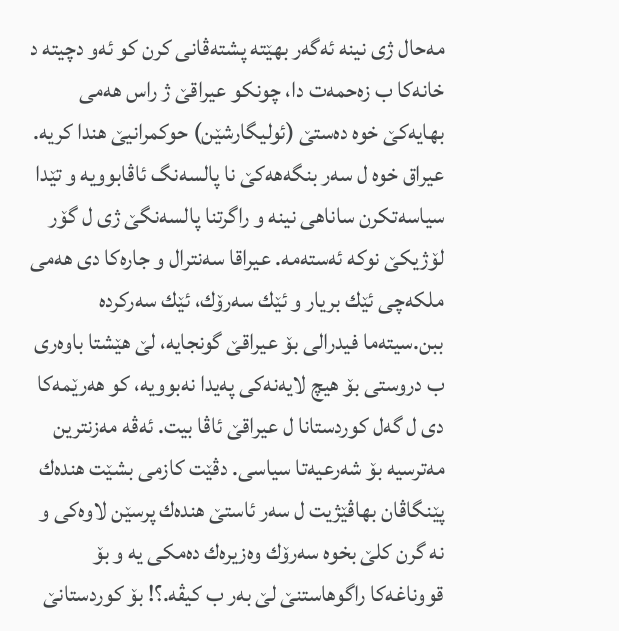مه‌حال ژی نینه‌ ئه‌گه‌ر بهێته‌ پشته‌ڤانى كرن كو ئه‌و دچیته‌ د خانه‌كا ب زه‌حمه‌ت دا، چونكو عیراقێ ژ راس هه‌مى بهایه‌كێ خوه‌ ده‌ستێ (ئولیگارشێن) حوكمرانیێ هندا كریه‌. عیراق خوه‌ ل سه‌ر بنگه‌هه‌كێ نا پالسه‌نگ ئاڤابوویه‌ و تێدا سیاسه‌تكرن ساناهى نینه‌ و راگرتنا پالسه‌نگێ ژی ل گۆر لۆژیكێ نوكه‌ ئه‌سته‌مه‌. عیراقا سه‌نترال و جاره‌كا دى هه‌مى ملكه‌چى ئێك بریار و ئێك سه‌رۆك، ئێك سه‌ركرده‌ ببن.سیته‌ما فیدرالى بۆ عیراقێ گونجایه‌، لێ هێشتا باوه‌رى ب دروستى بۆ هیچ لایه‌نه‌كى په‌یدا نه‌بوویه‌، كو هه‌رێمه‌كا دى ل گه‌ل كوردستانا ل عیراقێ ئاڤا بیت. ئه‌ڤه‌ مه‌زنترین مه‌ترسیه‌ بۆ شه‌رعیه‌تا سیاسى. دڤێت كازمى بشێت هنده‌ك پێنگاڤان بهاڤێژیت ل سه‌ر ئاستێ هنده‌ك پرسێن لاوه‌كى و نه‌ گرن كلێ بخوه‌ سه‌رۆك وه‌زیره‌ك ده‌مكى یه‌ و بۆ قووناغه‌كا راگوهاستنێ لێ به‌ر ب كیڤه‌.؟! بۆ كوردستانێ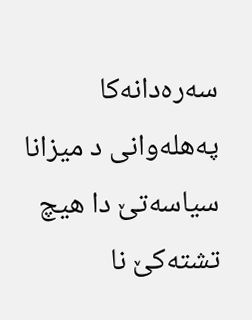سه‌ره‌دانه‌كا په‌هله‌وانى د میزانا سیاسه‌تێ دا هیچ تشته‌كێ نا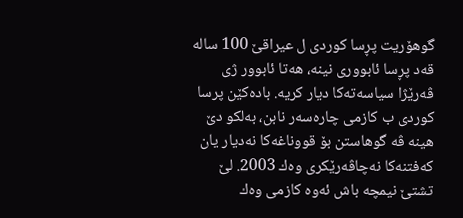گوهۆریت پڕسا كوردى ل عیراقێ 100 ساله‌ قه‌د پڕسا ئابوورى نینه‌، هه‌تا ئابوور ژی ڤه‌رێژا سیاسه‌ته‌كا دیار كریه‌. باده‌كێن پرسا كوردى ب كازمى چاره‌سه‌ر نابن، به‌لكو دێ هینه‌ ڤه‌ گوهاستن بۆ قووناغه‌كا نه‌دیار یان كه‌فتنه‌كا نه‌چاڤه‌رێكرى وه‌ك 2003. لێ تشتێ نیمچه‌ باش ئه‌وه‌ كازمى وه‌ك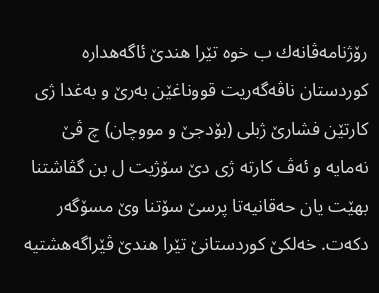رۆژنامه‌ڤانه‌ك ب خوه‌ تێرا هندێ ئاگه‌هداره‌ كوردستان ناڤه‌گه‌ریت قووناغێن به‌رێ و به‌غدا ژی كارتێن فشارێ ژبلى (بۆدجێ و مووچان) چ ڤێ نه‌مایه‌ و ئه‌ڤ كارته‌ ژی دێ سۆژیت ل بن گڤاشتنا بهێت یان حه‌قانیه‌تا پرسێ سۆتنا وێ مسۆگه‌ر دكه‌ت. خه‌لكێ كوردستانێ تێرا هندێ ڤێراگه‌هشتیه‌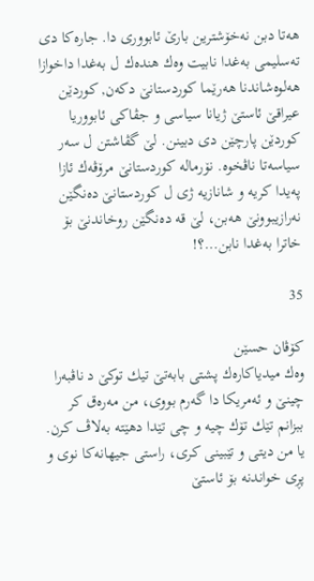هه‌تا دبن نه‌خۆشترین بارێ ئابوورى دا. جاره‌كا دى ته‌سلیمى به‌غدا نابیت وه‌ك هنده‌ك ل به‌غدا داخوازا هه‌لوه‌شاندنا هه‌رێما كوردستانێ دكه‌ن, كوردێن عیراقێ ئاستێ ژیانا سیاسى و جڤاكى ئابووریا كوردێن پارچێن دى دبینن. لێ گڤاشتن ل سه‌ر سیاسه‌تا ناڤخوه‌. نۆرماله‌ كوردستانێ مرۆڤه‌ك ئازا په‌یدا كریه‌ و شانازیه‌ ژی ل كوردستانێ ده‌نگێن نه‌رازیبوونێ هه‌بن، لێ قه‌ ده‌نگێن روخاندنێ بۆ خاترا به‌غدا نابن…؟!

35

كۆڤان حسێن
وه‌ك میدیاكاره‌ك پشتى بابه‌تێ تیك توكێ د ناڤبه‌را چینێ و ئه‌مریكا دا گه‌رم بووى، من مه‌ره‌ق كر ببزانم تێك تۆك چیه‌ و چى تێدا دهێته‌ به‌لاڤ كرن. یا من دیتى و تێبینى كرى، راستى جیهانه‌كا نوى و پڕى خواندنه‌ بۆ ئاستێ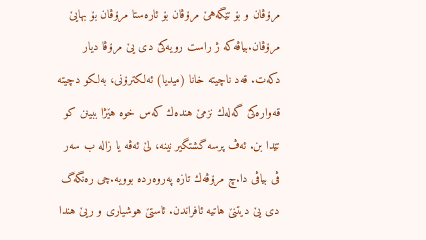مرۆڤان و بۆ تێگه‌هێ مرۆڤان بۆ ئاره‌ستا مرۆڤان بۆ بهایێ مرۆڤان.بیاڤه‌كه‌ ژ راست رویه‌كێ دى یێ مرۆڤا دیار دكه‌ت. قه‌د ناچیته‌ خانا (میدیا) ئه‌لكترۆنى، به‌لكو دچیته‌ قه‌واره‌كێ گه‌له‌ك نزمێ هنده‌ك كه‌س خوه‌ هێژا ببینن كو تێدا بن. ئه‌ڤ پرسه‌ گشتگیر نینه‌، لێ ئه‌ڤه‌ یا زاله‌ ب سه‌ر ڤى بیاڤى دا.چ مرۆڤه‌ك تازه‌ په‌روه‌رده‌ بوویه‌.چى ره‌نگه‌گ دى یێ دیتنێ هاتیه‌ ئافراندن. ئاستێ هوشیارى و ریێ هندا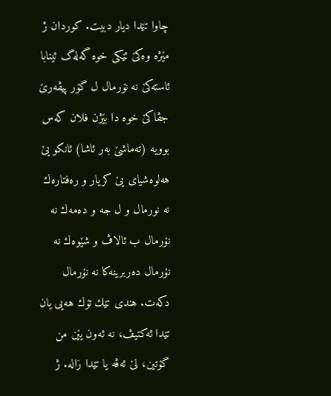چاوا تێدا دیار دبیت. كوردان ژ مێژه‌ وه‌كێ ئێكى خوه‌ گه‌له‌گ ئینابا ئاسته‌كێ نه‌ نۆرمال ل گۆر پیڤه‌رێ جڤاكێ خوه‌ دا بێژن فلان كه‌س بوویه‌ (ته‌ماشێ به‌ر ئاشا) ئانكو یێ هه‌لوه‌شیاى یێ كریار و ره‌فتاره‌ك نه‌ نورمال و ل جه و ده‌مه‌ك نه‌ نۆرمال ب ئالاڤ و شێوه‌ك نه‌ نۆرمال ده‌ربرینه‌كا نه‌ نۆرمال دكه‌ت. هندى تێك تۆك هه‌یى یان تێدا ئه‌كتیڤ، نه‌ ئه‌ون یێن من گۆتین، لێ ئه‌ڤه‌ یا تێدا زاله‌. ژ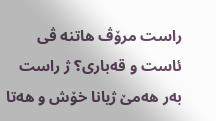راست مرۆڤ هاتنه‌ ڤى ئاست و قه‌بارى؟ ژ راست به‌ر هه‌مێ ژیانا خۆش و هه‌تا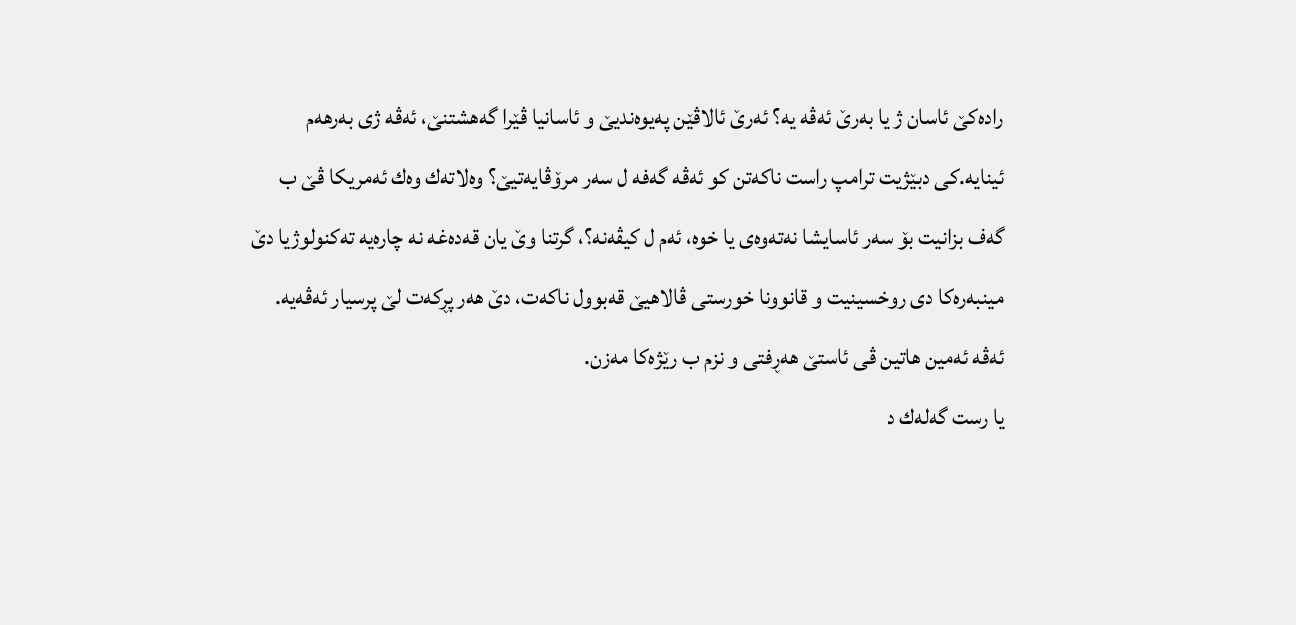راده‌كێ ئاسان ژ یا به‌رێ ئه‌ڤه‌ یه‌؟ ئه‌رێ ئالاڤێن په‌یوه‌ندیێ و ئاسانیا ڤێرا گه‌هشتنێ، ئه‌ڤه‌ ژى به‌رهه‌م ئینایه‌.كى دبێژیت ترامپ راست ناكه‌تن كو ئه‌ڤه‌ گه‌فه‌ ل سه‌ر مرۆڤایه‌تیێ؟ وه‌لاته‌ك وه‌ك ئه‌مریكا ڤێ ب گه‌ف بزانیت بۆ سه‌ر ئاسایشا نه‌ته‌وه‌ى یا خوه‌، ئه‌م ل كیڤه‌نه‌؟، گرتنا وێ یان قه‌ده‌غه‌ نه‌ چاره‌یه‌ ته‌كنولوژیا دێ مینبه‌ره‌كا دى روخسینیت و قانوونا خورستى ڤالاهیێ قه‌بوول ناكه‌ت، دێ هه‌ر پڕكه‌ت لێ پرسیار ئه‌ڤه‌یه‌. ئه‌ڤه‌ ئه‌مین هاتین ڤى ئاستێ هه‌ڕفتى و نزم ب رێژه‌كا مه‌زن.
یا رست گه‌له‌ك د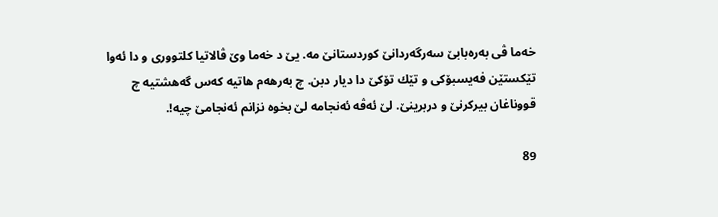خه‌ما ڤى به‌ره‌بابێ سه‌رگه‌ردانێ كوردستانێ مه‌. یێ د خه‌ما وێ ڤالاتیا كلتوورى و دا ئه‌وا تێكستێن فه‌یسبۆكى و تێك تۆكێ دا دیار دبن. چ به‌رهه‌م هاتیه‌ كه‌س گه‌هشتیه‌ چ قووناغان بیركرنێ و دربرینێ. لێ ئه‌ڤه‌ ئه‌نجامه‌ لێ بخوه‌ نزانم ئه‌نجامێ چیه‌!.

89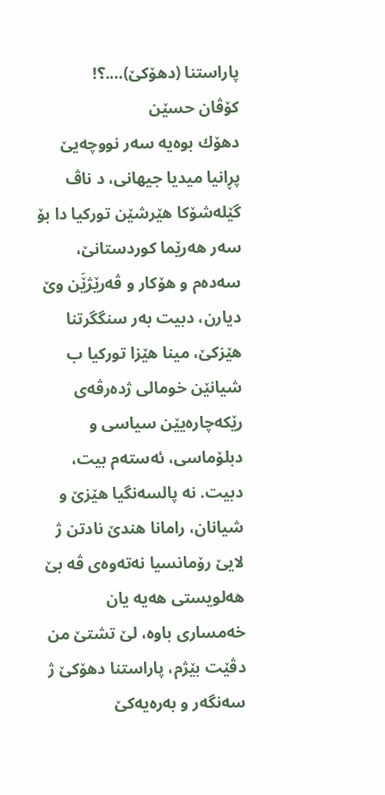پاراستنا (دهۆكێ)….؟!
كۆڤان حسێن
دهۆك بوه‌یه‌ سه‌ر نووچه‌یێ پڕانیا میدیا جیهانى، د ناڤ گێله‌شۆكا هێرشێن توركیا دا بۆ سه‌ر هه‌رێما كوردستانێ، سه‌ده‌م و هۆكار و ڤه‌رێژێَن وێ دیارن، دبیت به‌ر سنگگرتنا هێزكێ، مینا هێزا توركیا ب شیانێن خومالى ژده‌رڤه‌ى رێكه‌چاره‌یێن سیاسى و دبلۆماسی، ئه‌سته‌م بیت، دبیت. نه‌ پالسه‌نگیا هێزێ و شیانان، رامانا هندێ نادتن ژ لایێ رۆمانسیا نه‌ته‌وه‌ى ڤه‌ بێ هه‌لویستى هه‌یه‌ یان خه‌مسارى باوه‌، لێ تشتێ من دڤێت بێژم، پاراستنا دهۆكێ ژ سه‌نگه‌ر و به‌ره‌یه‌كێ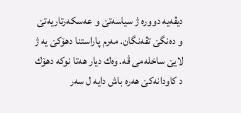دیڤه‌یه‌ دووره‌ ژ سیاسه‌تێ و عه‌سكه‌رتاریه‌تێ و ده‌نگێ تڤه‌نگان. مه‌رم پاراستنا دهۆكێ یه‌ ژ لایێ ساخله‌مى ڤه‌. وه‌ك دیار هه‌تا نوكه‌ دهۆك د كاودانه‌كێ هه‌ره‌ باش دایه‌ ل سه‌ر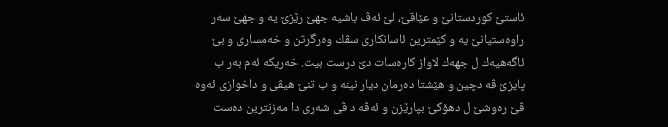ئاستێ كوردستانێ و عێاقێ، لێ ئه‌ڤ باشیه‌ جهێ رێزێ یه‌ و جهێ سه‌ر راوه‌ستیانێ یه‌ و كێمترین ئاسانكارى سڤك وه‌رگرتن و خه‌مسارى و بێ ئاگه‌هیه‌ك ل جهه‌ك لاواز كاره‌سات دێ درست بیت. خه‌ریكه‌ ئه‌م به‌ر ب پایزێ ڤه‌ دچین و هێشتا ده‌رمان دیار نینه‌ و ب تنێ هیڤى و داخوازى ئه‌وه‌ ڤێ ره‌وشێ ل دهۆكێ بپارێزن و ئه‌ڤه‌ د ڤى شه‌رى دا مه‌زنترین ده‌ست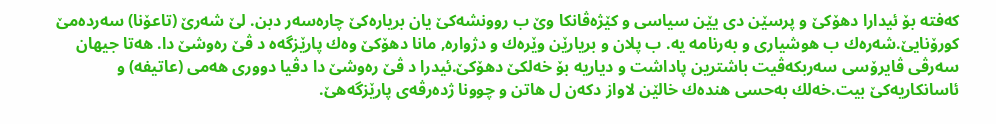كه‌فته‌ بۆ ئیدارا دهۆكێ و پرسێن دى یێن سیاسى و كێژه‌ڤانكا وێ ب روونشه‌كێ یان بریاره‌كێ چاره‌سه‌ر دبن. لێ شه‌رێ (تاعۆنا) سه‌رده‌مێ كورۆنایێ.شه‌ره‌ك ب هوشیارى و به‌رنامه‌ یه‌. ب پلان و بریارێن وێره‌ك و دژواره‌, مانا دهۆكێ وه‌ك پارێزگه‌ه د ڤێ ره‌وشێ دا. هه‌تا جیهان سه‌رڤى ڤایرۆسى سه‌ربكه‌ڤیت باشترین پاداشت و دیاریه‌ بۆ خه‌لكێ دهۆكێ.ئیدرا د ڤێ ره‌وشێ دا دڤیا دوورى هه‌مى (عاتیفه‌) و ئاسانكاریه‌كێ بیت.خه‌لك به‌حسى هنده‌ك خالێن لاواز دكه‌ن ل هاتن و چوونا ژده‌رڤه‌ى پارێزگه‌هێ.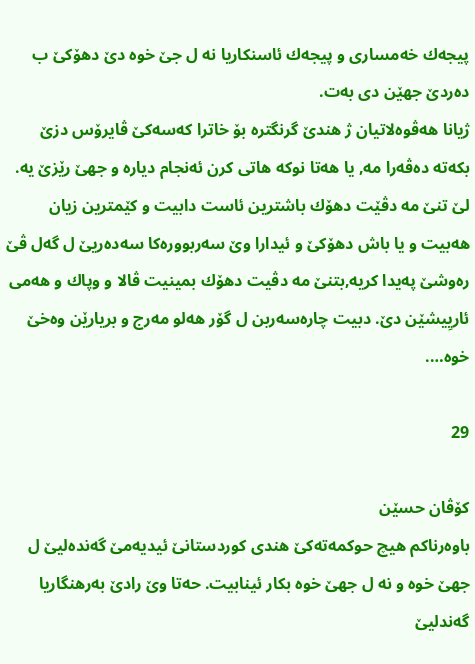پیجه‌ك خه‌مسارى و پیجه‌ك ئاسنكاریا نه‌ ل جێ خوه‌ دێ دهۆكێ ب ده‌ردێ جهێن دى به‌ت.
ژیانا هه‌ڤوه‌لاتیان ژ هندێ گرنگتره‌ بۆ خاترا كه‌سه‌كێ ڤایرۆس دزێ بكه‌ته‌ ده‌ڤه‌را مه‌, یا هه‌تا نوكه‌ هاتى كرن ئه‌نجام دیاره‌ و جهێ رێزێ یه‌. لێ تنێ مه‌ دڤێت دهۆك باشترین ئاست دابیت و كێمترین زیان هه‌بیت و یا باش دهۆكێ و ئیدارا وێ سه‌ربووره‌كا سه‌ده‌ریێ ل گه‌ل ڤێ ره‌وشێ په‌یدا كریه‌,بتنێ مه‌ دڤیت دهۆك بمینیت ڤالا و وپاك و هه‌مى ئاریِیشێن دێ. دبیت چاره‌سه‌ربن ل گۆر هه‌لو مه‌رج و بریارێن وه‌خێ خوه‌….

29

كۆڤان حسێن
باوه‌رناكم هیچ حوكمه‌ته‌كێ هندى كوردستانێ ئیدیه‌مێ گه‌نده‌لیێ ل جهێ خوه‌ و نه‌ ل جهێ خوه‌ بكار ئینابیت. حه‌تا وێ رادێ به‌رهنگاریا گه‌ندلیێ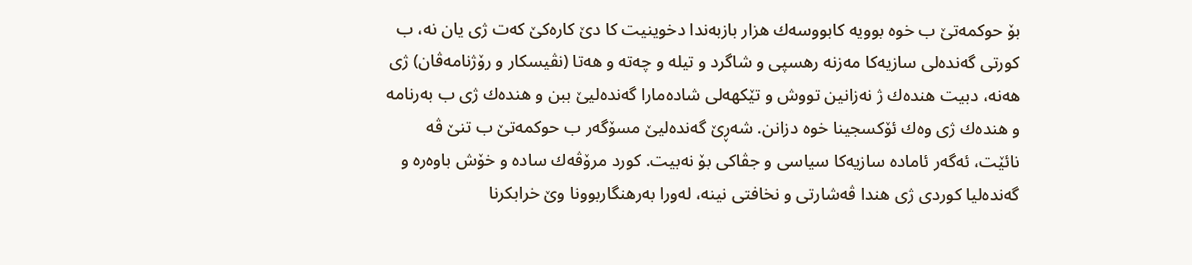بۆ حوكمه‌تێ ب خوه‌ بوویه‌ كابووسه‌ك هزار بازبه‌ندا دخوینیت كا دێ كاره‌كێ كه‌ت ژی یان نه‌، ب كورتى گه‌نده‌لى سازیه‌كا مه‌زنه‌ رهسپى و شاگرد و تیله‌ و چه‌ته‌ و هه‌تا (نڤیسكار و رۆژنامه‌ڤان) ژی هه‌نه‌، دبیت هنده‌ك ژ نه‌زانین تووش و تێكهه‌لى شاده‌مارا گه‌نده‌لیێ ببن و هنده‌ك ژی ب به‌رنامه‌ و هنده‌ك ژی وه‌ك ئۆكسجینا خوه‌ دزانن. شه‌ڕێ گه‌نده‌لیێ مسۆگه‌ر ب حوكمه‌تێ ب تنێ ڤه‌ نائێت، ئه‌گه‌ر ئاماده‌ سازیه‌كا سیاسى و جڤاكى بۆ نه‌بیت. كورد مرۆڤه‌ك ساده‌ و خۆش باوه‌ره‌ و گه‌نده‌لیا كوردى ژی هندا ڤه‌شارتى و نخافتى نینه‌، له‌ورا به‌رهنگاربوونا وێ خرابكرنا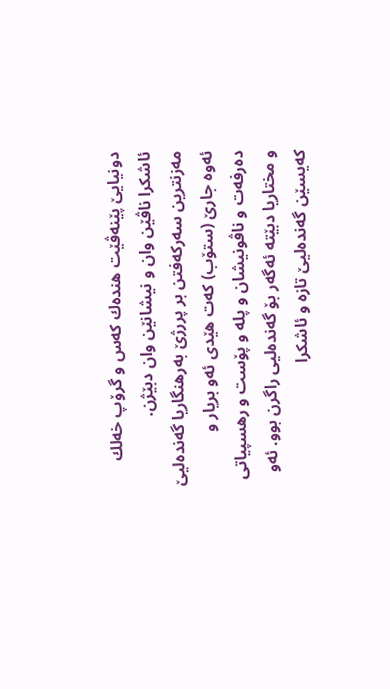دونیایێ پێنه‌ڤێت هنده‌ك كه‌س و گرۆپ خه‌لك ئاشكرا ناڤێن وان و نیشانێن وان دبێژن.
مه‌زنترین سه‌ركه‌فتن بر پررژێ به‌رهنگاریا گه‌نده‌لیێ ئه‌وه‌ جارێ (ستۆب) كه‌ت هێدى ئه‌و بریار و ده‌رفه‌ت و ناڤونیشان و پله‌ و پۆست و رهسپیاتى و مختاریا دبێته‌ ئه‌گه‌ر بۆ گه‌نده‌لیى راگرن بوو. ئه‌و كه‌یسێن گه‌نده‌لیێ تازه‌ و ئاشكرا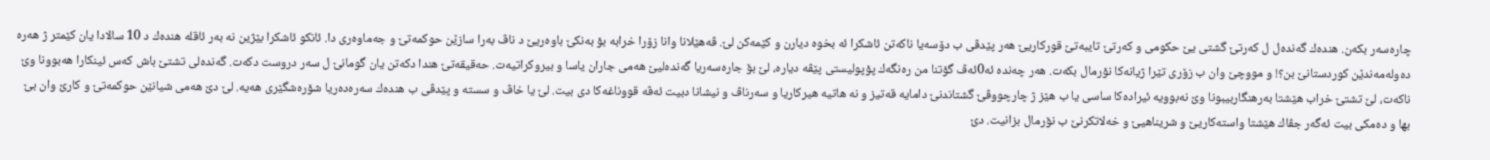چاره‌سه‌ر بكه‌ن. هنده‌ك گه‌نده‌ل ل كه‌رتێ گشتى یێ حكومی و كه‌رتێ تایبه‌تێ قوركاریێ هه‌ر پێدڤى ب دۆسه‌یا ناكه‌تن ئاشكرا ئه‌ بخوه‌ دیارن و كێمه‌كن لێ. ڤه‌هێلانا وانا زۆرا خرابه‌ بۆ به‌نكێ باوه‌ریێ د ناڤ به‌را سازێن حوكمه‌تێ و جه‌ماوه‌رى دا. ئانكو ئاشكرا بێژین نه‌ به‌ر ئاقله‌ هنده‌ك د 10 سالادا یان كێمتر ژ هه‌ره‌ ده‌وله‌مه‌ندێن كوردستانێ بن؟! و مووچێ وان ب زۆرى تێرا ژیانه‌كا نۆرمال بكه‌ت. هه‌ر چه‌نده‌ ئه‌0ئه‌ڤ گۆتنا من ره‌نگه‌ك پۆپولیستى پێڤه‌ دیاره‌، لێ بۆ جاره‌سه‌ریا گه‌نده‌لیێ هه‌مى جاران یاسا و بیروكراتیه‌ت. حه‌قیقه‌تێ هندا دكه‌تن یان گومانێ ل سه‌ر دروست دكه‌ت. گه‌نده‌لى تشتێ باش كه‌س ئینكارا هه‌بوونا وێ ناكه‌ت، لێ تشتێ خراب هێشتا به‌رهنگاربیبونا وێ نه‌بوویه‌ ئیراده‌كا ساسى یا ب هێز ژ چارچووڤێ گشتاندنێ دامایه‌ قه‌تیز و نه‌ هاتیه‌ هیركاریا و سه‌رناڤ و نیشانا دبیت ئه‌ڤه‌ قووناغه‌كا دى بیت. لێ یا خاڤ و سسته‌ و پێدڤى ب هنده‌ك سه‌ره‌ده‌ریا شۆره‌شگێرى هه‌یه‌. لێ دێ هه‌مى شیانێن حوكمه‌تێ و كارێ وان بێ بها و ده‌مكى بیت ئه‌گه‌ر جڤاك هێشتا واسته‌كاریێ و شریناهیێ و خه‌لاتكرنێ ب نۆرمال بزانیت. دێ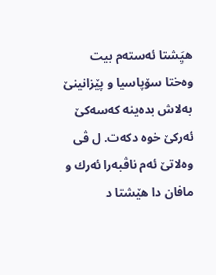هیَِشتا ئه‌سته‌م بیت وه‌ختا سۆپاسیا و پێزانینێ به‌لاش بده‌ینه‌ كه‌سه‌كێ ئه‌ركێ خوه‌ دكه‌ت. ل ڤى وه‌لاتێ ئه‌م ناڤبه‌را ئه‌رك و مافان دا هێشتا د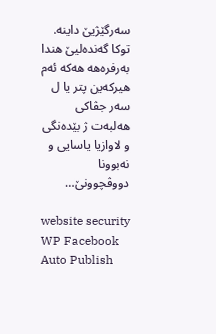سه‌رگێژیێ داینه‌. توكا گه‌نده‌لیێ هندا به‌رفره‌هه‌ هه‌كه‌ ئه‌م هیركه‌ین پتر یا ل سه‌ر جڤاكى هه‌لبه‌ت ژ بێده‌نگى و لاوازیا یاسایى و نه‌بوونا دووڤچوونێ…

website security
WP Facebook Auto Publish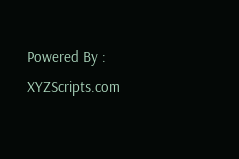Powered By : XYZScripts.com